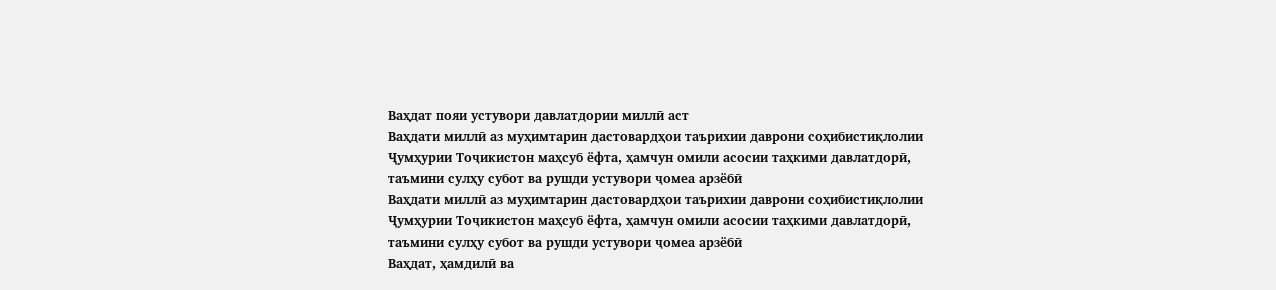Ваҳдат пояи устувори давлатдории миллӣ аст
Ваҳдати миллӣ аз муҳимтарин дастовардҳои таърихии даврони соҳибистиқлолии Ҷумҳурии Тоҷикистон маҳсуб ёфта, ҳамчун омили асосии таҳкими давлатдорӣ, таъмини сулҳу субот ва рушди устувори ҷомеа арзёбӣ
Ваҳдати миллӣ аз муҳимтарин дастовардҳои таърихии даврони соҳибистиқлолии Ҷумҳурии Тоҷикистон маҳсуб ёфта, ҳамчун омили асосии таҳкими давлатдорӣ, таъмини сулҳу субот ва рушди устувори ҷомеа арзёбӣ
Ваҳдат, ҳамдилӣ ва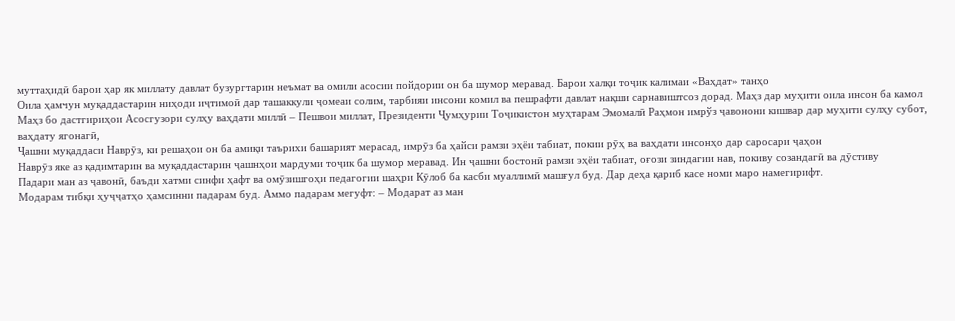муттаҳидӣ барои ҳар як миллату давлат бузургтарин неъмат ва омили асосии пойдории он ба шумор меравад. Барои халқи тоҷик калимаи «Ваҳдат» танҳо
Оила ҳамчун муқаддастарин ниҳоди иҷтимоӣ дар ташаккули ҷомеаи солим, тарбияи инсони комил ва пешрафти давлат нақши сарнавиштсоз дорад. Маҳз дар муҳити оила инсон ба камол
Маҳз бо дастгириҳои Асосгузори сулҳу ваҳдати миллӣ – Пешвои миллат, Президенти Ҷумҳурии Тоҷикистон муҳтарам Эмомалӣ Раҳмон имрўз ҷавонони кишвар дар муҳити сулҳу субот, ваҳдату ягонагӣ,
Ҷашни муқаддаси Наврӯз, ки решаҳои он ба амиқи таърихи башарият мерасад, имрӯз ба ҳайси рамзи эҳёи табиат, покии рӯҳ ва ваҳдати инсонҳо дар саросари ҷаҳон
Наврӯз яке аз қадимтарин ва муқаддастарин ҷашнҳои мардуми тоҷик ба шумор меравад. Ин ҷашни бостонӣ рамзи эҳёи табиат, оғози зиндагии нав, покиву созандагӣ ва дӯстиву
Падари ман аз ҷавонӣ, баъди хатми синфи ҳафт ва омӯзишгоҳи педагогии шаҳри Кӯлоб ба касби муаллимӣ машғул буд. Дар деҳа қариб касе номи маро намегирифт.
Модарам тибқи ҳуҷҷатҳо ҳамсинни падарам буд. Аммо падарам мегуфт: – Модарат аз ман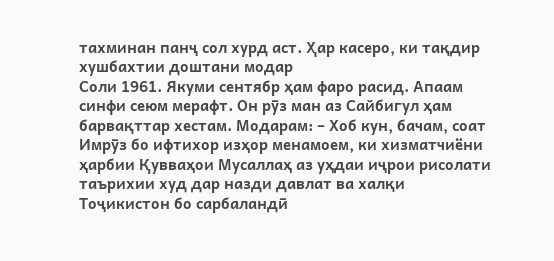тахминан панҷ сол хурд аст. Ҳар касеро, ки тақдир хушбахтии доштани модар
Соли 1961. Якуми сентябр ҳам фаро расид. Апаам синфи сеюм мерафт. Он рӯз ман аз Сайбигул ҳам барвақттар хестам. Модарам: – Хоб кун, бачам, соат
Имрӯз бо ифтихор изҳор менамоем, ки хизматчиёни ҳарбии Қувваҳои Мусаллаҳ аз уҳдаи иҷрои рисолати таърихии худ дар назди давлат ва халқи Тоҷикистон бо сарбаландӣ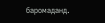баромаданд.